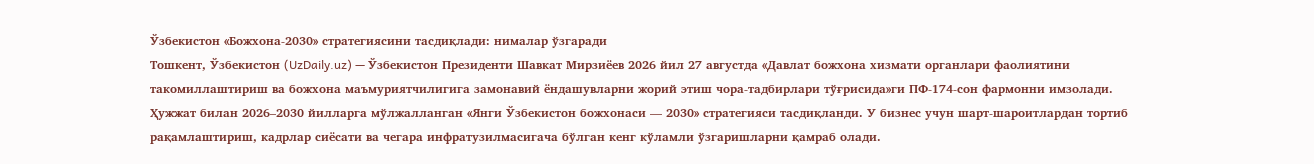Ўзбекистон «Божхона-2030» стратегиясини тасдиқлади: нималар ўзгаради
Тошкент, Ўзбекистон (UzDaily.uz) — Ўзбекистон Президенти Шавкат Мирзиёев 2026 йил 27 августда «Давлат божхона хизмати органлари фаолиятини такомиллаштириш ва божхона маъмуриятчилигига замонавий ёндашувларни жорий этиш чора-тадбирлари тўғрисида»ги ПФ-174-сон фармонни имзолади.
Ҳужжат билан 2026–2030 йилларга мўлжалланган «Янги Ўзбекистон божхонаси — 2030» стратегияси тасдиқланди. У бизнес учун шарт-шароитлардан тортиб рақамлаштириш, кадрлар сиёсати ва чегара инфратузилмасигача бўлган кенг кўламли ўзгаришларни қамраб олади.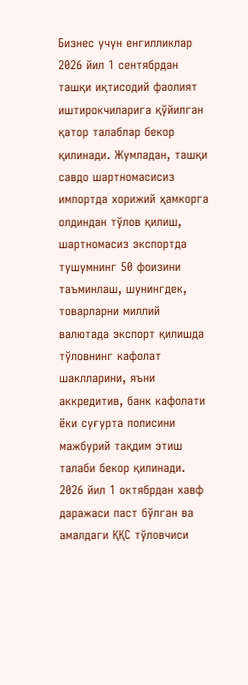Бизнес учун енгилликлар
2026 йил 1 сентябрдан ташқи иқтисодий фаолият иштирокчиларига қўйилган қатор талаблар бекор қилинади. Жумладан, ташқи савдо шартномасисиз импортда хорижий ҳамкорга олдиндан тўлов қилиш, шартномасиз экспортда тушумнинг 50 фоизини таъминлаш, шунингдек, товарларни миллий валютада экспорт қилишда тўловнинг кафолат шаклларини, яъни аккредитив, банк кафолати ёки суғурта полисини мажбурий тақдим этиш талаби бекор қилинади.
2026 йил 1 октябрдан хавф даражаси паст бўлган ва амалдаги ҚҚС тўловчиси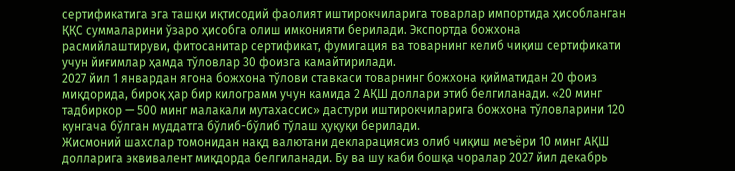сертификатига эга ташқи иқтисодий фаолият иштирокчиларига товарлар импортида ҳисобланган ҚҚС суммаларини ўзаро ҳисобга олиш имконияти берилади. Экспортда божхона расмийлаштируви, фитосанитар сертификат, фумигация ва товарнинг келиб чиқиш сертификати учун йиғимлар ҳамда тўловлар 30 фоизга камайтирилади.
2027 йил 1 январдан ягона божхона тўлови ставкаси товарнинг божхона қийматидан 20 фоиз миқдорида, бироқ ҳар бир килограмм учун камида 2 АҚШ доллари этиб белгиланади. «20 минг тадбиркор — 500 минг малакали мутахассис» дастури иштирокчиларига божхона тўловларини 120 кунгача бўлган муддатга бўлиб-бўлиб тўлаш ҳуқуқи берилади.
Жисмоний шахслар томонидан нақд валютани декларациясиз олиб чиқиш меъёри 10 минг АҚШ долларига эквивалент миқдорда белгиланади. Бу ва шу каби бошқа чоралар 2027 йил декабрь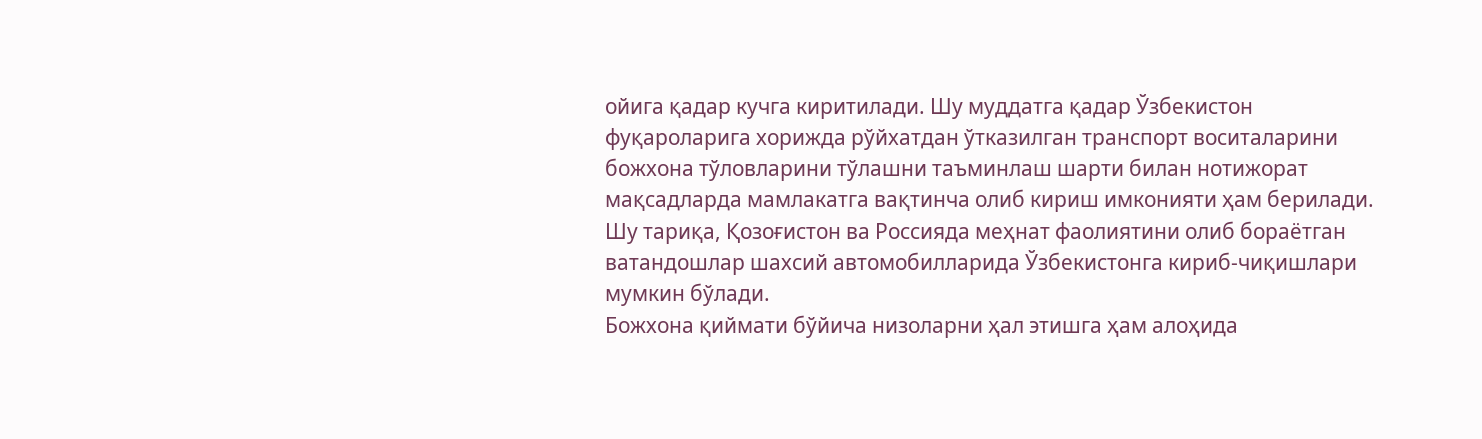ойига қадар кучга киритилади. Шу муддатга қадар Ўзбекистон фуқароларига хорижда рўйхатдан ўтказилган транспорт воситаларини божхона тўловларини тўлашни таъминлаш шарти билан нотижорат мақсадларда мамлакатга вақтинча олиб кириш имконияти ҳам берилади. Шу тариқа, Қозоғистон ва Россияда меҳнат фаолиятини олиб бораётган ватандошлар шахсий автомобилларида Ўзбекистонга кириб-чиқишлари мумкин бўлади.
Божхона қиймати бўйича низоларни ҳал этишга ҳам алоҳида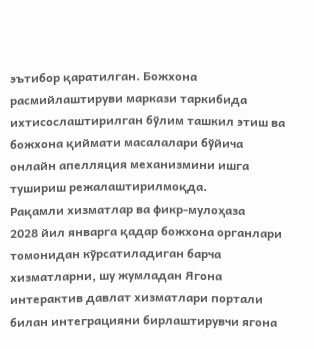эътибор қаратилган. Божхона расмийлаштируви маркази таркибида ихтисослаштирилган бўлим ташкил этиш ва божхона қиймати масалалари бўйича онлайн апелляция механизмини ишга тушириш режалаштирилмоқда.
Рақамли хизматлар ва фикр-мулоҳаза
2028 йил январга қадар божхона органлари томонидан кўрсатиладиган барча хизматларни, шу жумладан Ягона интерактив давлат хизматлари портали билан интеграцияни бирлаштирувчи ягона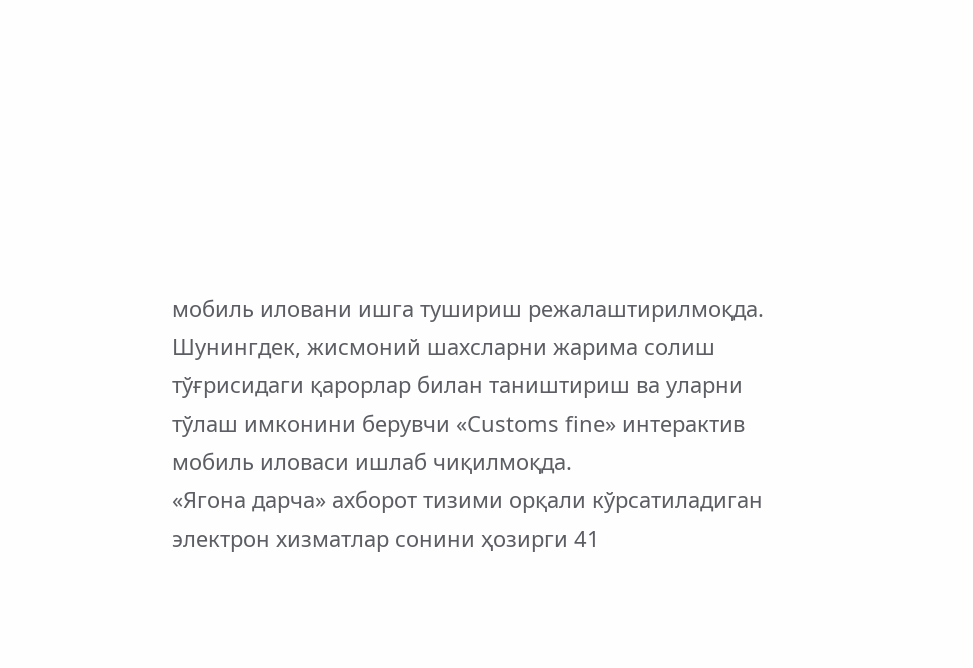мобиль иловани ишга тушириш режалаштирилмоқда. Шунингдек, жисмоний шахсларни жарима солиш тўғрисидаги қарорлар билан таништириш ва уларни тўлаш имконини берувчи «Customs fine» интерактив мобиль иловаси ишлаб чиқилмоқда.
«Ягона дарча» ахборот тизими орқали кўрсатиладиган электрон хизматлар сонини ҳозирги 41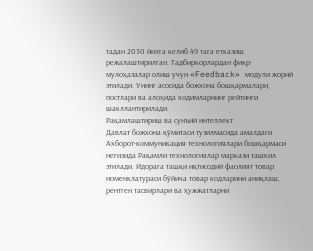тадан 2030 йилга келиб 49 тага етказиш режалаштирилган. Тадбиркорлардан фикр-мулоҳазалар олиш учун «Feedback» модули жорий этилади. Унинг асосида божхона бошқармалари, постлари ва алоҳида ходимларнинг рейтинги шакллантирилади.
Рақамлаштириш ва сунъий интеллект
Давлат божхона қўмитаси тузилмасида амалдаги Ахборот-коммуникация технологиялари бошқармаси негизида Рақамли технологиялар маркази ташкил этилади. Идорага ташқи иқтисодий фаолият товар номенклатураси бўйича товар кодларини аниқлаш, рентген тасвирлари ва ҳужжатларни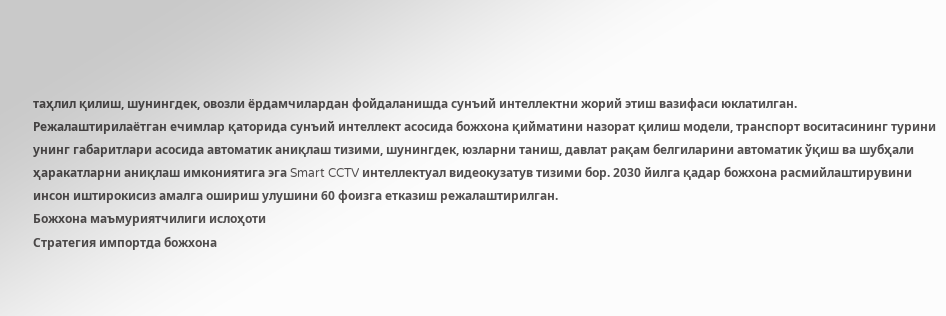таҳлил қилиш, шунингдек, овозли ёрдамчилардан фойдаланишда сунъий интеллектни жорий этиш вазифаси юклатилган.
Режалаштирилаётган ечимлар қаторида сунъий интеллект асосида божхона қийматини назорат қилиш модели, транспорт воситасининг турини унинг габаритлари асосида автоматик аниқлаш тизими, шунингдек, юзларни таниш, давлат рақам белгиларини автоматик ўқиш ва шубҳали ҳаракатларни аниқлаш имкониятига эга Smart CCTV интеллектуал видеокузатув тизими бор. 2030 йилга қадар божхона расмийлаштирувини инсон иштирокисиз амалга ошириш улушини 60 фоизга етказиш режалаштирилган.
Божхона маъмуриятчилиги ислоҳоти
Стратегия импортда божхона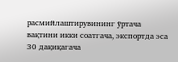расмийлаштирувининг ўртача вақтини икки соатгача, экспортда эса 30 дақиқагача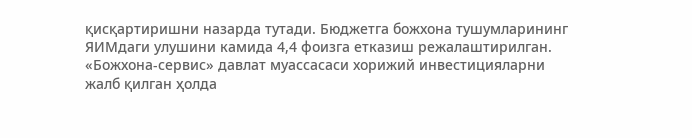қисқартиришни назарда тутади. Бюджетга божхона тушумларининг ЯИМдаги улушини камида 4,4 фоизга етказиш режалаштирилган.
«Божхона-сервис» давлат муассасаси хорижий инвестицияларни жалб қилган ҳолда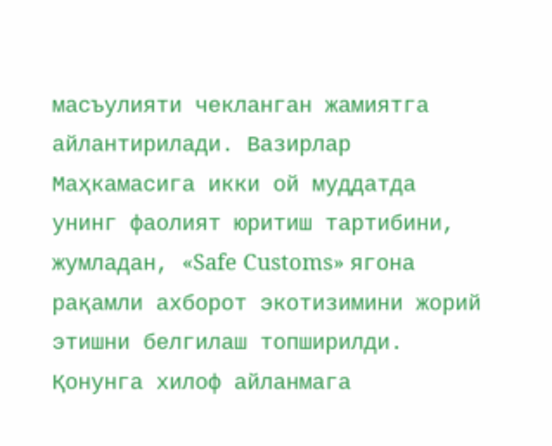масъулияти чекланган жамиятга айлантирилади. Вазирлар Маҳкамасига икки ой муддатда унинг фаолият юритиш тартибини, жумладан, «Safe Customs» ягона рақамли ахборот экотизимини жорий этишни белгилаш топширилди.
Қонунга хилоф айланмага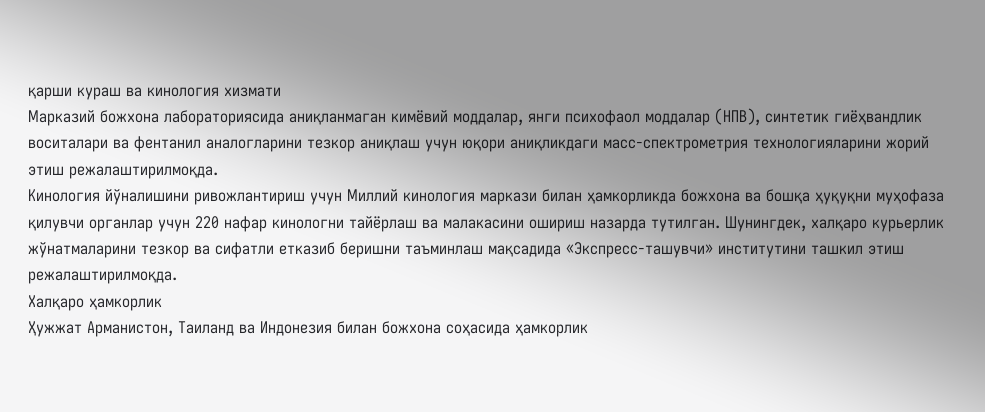қарши кураш ва кинология хизмати
Марказий божхона лабораториясида аниқланмаган кимёвий моддалар, янги психофаол моддалар (НПВ), синтетик гиёҳвандлик воситалари ва фентанил аналогларини тезкор аниқлаш учун юқори аниқликдаги масс-спектрометрия технологияларини жорий этиш режалаштирилмоқда.
Кинология йўналишини ривожлантириш учун Миллий кинология маркази билан ҳамкорликда божхона ва бошқа ҳуқуқни муҳофаза қилувчи органлар учун 220 нафар кинологни тайёрлаш ва малакасини ошириш назарда тутилган. Шунингдек, халқаро курьерлик жўнатмаларини тезкор ва сифатли етказиб беришни таъминлаш мақсадида «Экспресс-ташувчи» институтини ташкил этиш режалаштирилмоқда.
Халқаро ҳамкорлик
Ҳужжат Арманистон, Таиланд ва Индонезия билан божхона соҳасида ҳамкорлик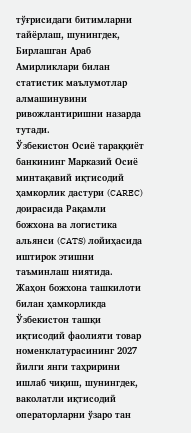тўғрисидаги битимларни тайёрлаш, шунингдек, Бирлашган Араб Амирликлари билан статистик маълумотлар алмашинувини ривожлантиришни назарда тутади.
Ўзбекистон Осиё тараққиёт банкининг Марказий Осиё минтақавий иқтисодий ҳамкорлик дастури (CAREC) доирасида Рақамли божхона ва логистика альянси (CATS) лойиҳасида иштирок этишни таъминлаш ниятида.
Жаҳон божхона ташкилоти билан ҳамкорликда Ўзбекистон ташқи иқтисодий фаолияти товар номенклатурасининг 2027 йилги янги таҳририни ишлаб чиқиш, шунингдек, ваколатли иқтисодий операторларни ўзаро тан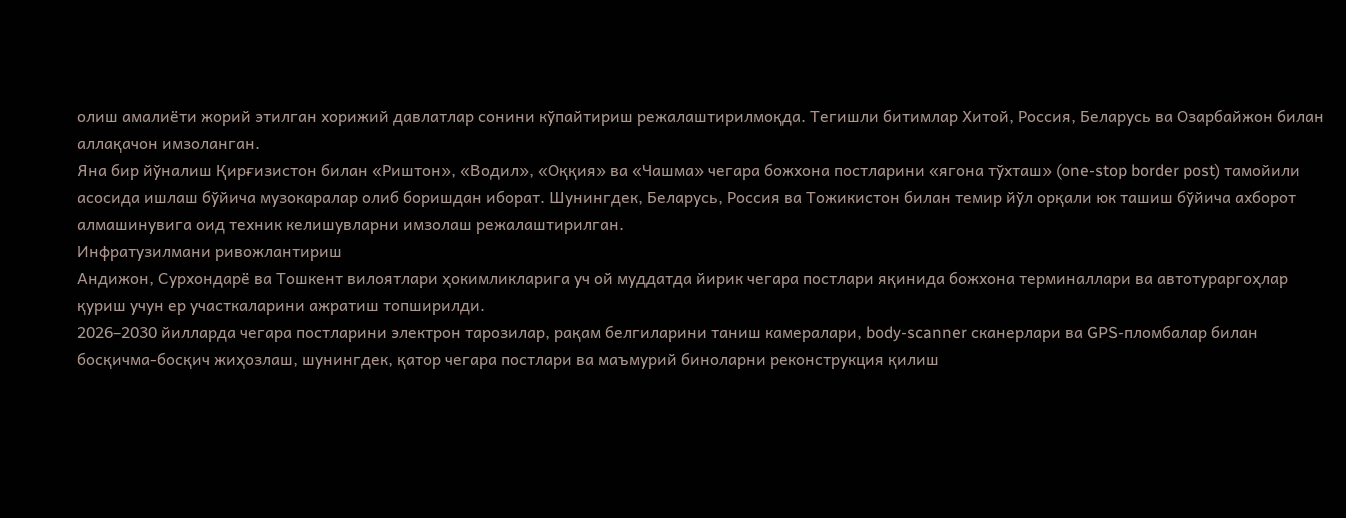олиш амалиёти жорий этилган хорижий давлатлар сонини кўпайтириш режалаштирилмоқда. Тегишли битимлар Хитой, Россия, Беларусь ва Озарбайжон билан аллақачон имзоланган.
Яна бир йўналиш Қирғизистон билан «Риштон», «Водил», «Оққия» ва «Чашма» чегара божхона постларини «ягона тўхташ» (one-stop border post) тамойили асосида ишлаш бўйича музокаралар олиб боришдан иборат. Шунингдек, Беларусь, Россия ва Тожикистон билан темир йўл орқали юк ташиш бўйича ахборот алмашинувига оид техник келишувларни имзолаш режалаштирилган.
Инфратузилмани ривожлантириш
Андижон, Сурхондарё ва Тошкент вилоятлари ҳокимликларига уч ой муддатда йирик чегара постлари яқинида божхона терминаллари ва автотураргоҳлар қуриш учун ер участкаларини ажратиш топширилди.
2026–2030 йилларда чегара постларини электрон тарозилар, рақам белгиларини таниш камералари, body-scanner сканерлари ва GPS-пломбалар билан босқичма-босқич жиҳозлаш, шунингдек, қатор чегара постлари ва маъмурий биноларни реконструкция қилиш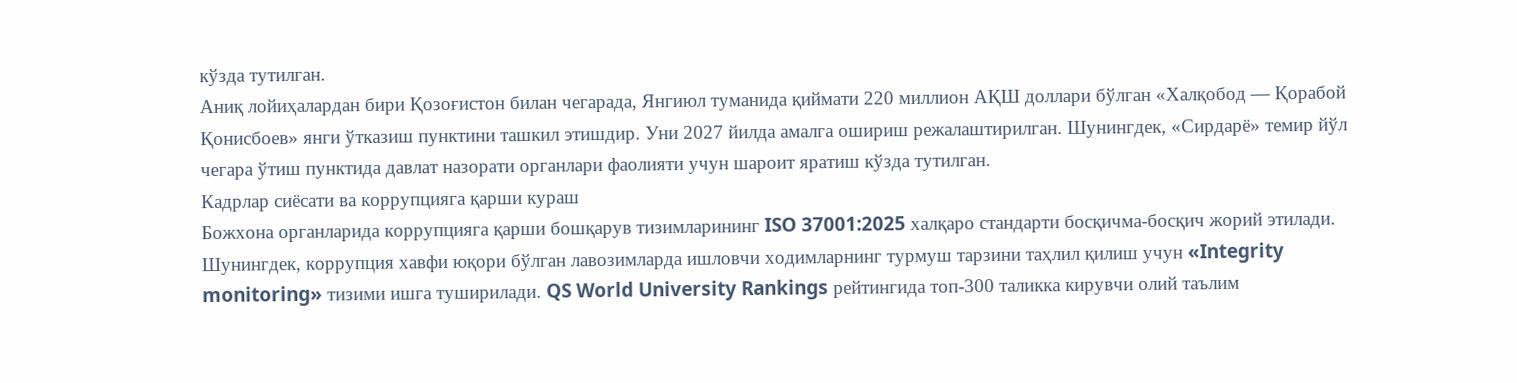кўзда тутилган.
Аниқ лойиҳалардан бири Қозоғистон билан чегарада, Янгиюл туманида қиймати 220 миллион АҚШ доллари бўлган «Халқобод — Қорабой Қонисбоев» янги ўтказиш пунктини ташкил этишдир. Уни 2027 йилда амалга ошириш режалаштирилган. Шунингдек, «Сирдарё» темир йўл чегара ўтиш пунктида давлат назорати органлари фаолияти учун шароит яратиш кўзда тутилган.
Кадрлар сиёсати ва коррупцияга қарши кураш
Божхона органларида коррупцияга қарши бошқарув тизимларининг ISO 37001:2025 халқаро стандарти босқичма-босқич жорий этилади. Шунингдек, коррупция хавфи юқори бўлган лавозимларда ишловчи ходимларнинг турмуш тарзини таҳлил қилиш учун «Integrity monitoring» тизими ишга туширилади. QS World University Rankings рейтингида топ-300 таликка кирувчи олий таълим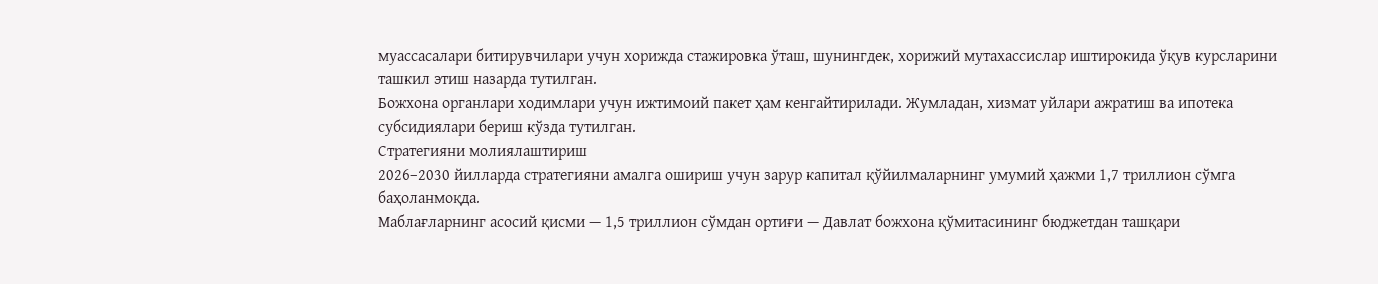муассасалари битирувчилари учун хорижда стажировка ўташ, шунингдек, хорижий мутахассислар иштирокида ўқув курсларини ташкил этиш назарда тутилган.
Божхона органлари ходимлари учун ижтимоий пакет ҳам кенгайтирилади. Жумладан, хизмат уйлари ажратиш ва ипотека субсидиялари бериш кўзда тутилган.
Стратегияни молиялаштириш
2026–2030 йилларда стратегияни амалга ошириш учун зарур капитал қўйилмаларнинг умумий ҳажми 1,7 триллион сўмга баҳоланмоқда.
Маблағларнинг асосий қисми — 1,5 триллион сўмдан ортиғи — Давлат божхона қўмитасининг бюджетдан ташқари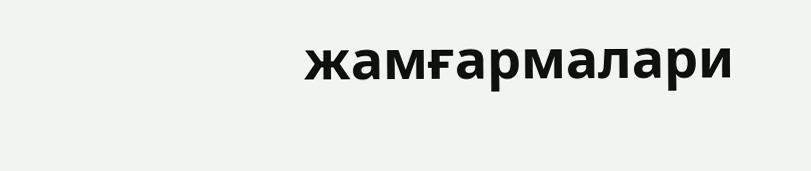жамғармалари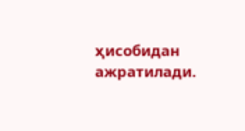ҳисобидан ажратилади.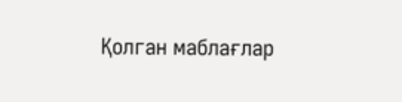Қолган маблағлар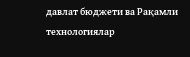давлат бюджети ва Рақамли технологиялар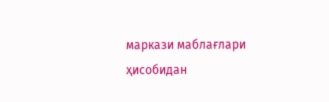маркази маблағлари ҳисобидан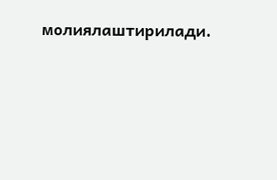молиялаштирилади.